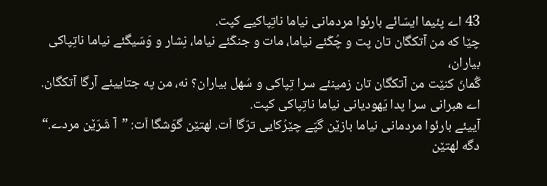43 اے پئیما ایسّائے بارئوا مردمانی نیاما ناتِپاکیے کپت.
چێا که من آتکگان تان پت و چُکّئے نیاما، مات و جنکّئے نیاما، نِشار و وَسّیگئے نیاما ناتِپاکی بیاران،
گُمانَ کنێت من آتکگان تان زمینئے سرا تِپاکی و سُهل بیاران؟ نه، من په جتاییئے آرگا آتکگان.
اے هبرانی سرا پدا یَهودیانی نیاما ناتِپاکی کپت.
آییئے بارئوا مردمانی نیاما بازێن گپّے چێرُکایی ترّگا اَت. لهتێن گوَشگا اَت: ”آ شَرّێن مردے.“ دگه لهتێن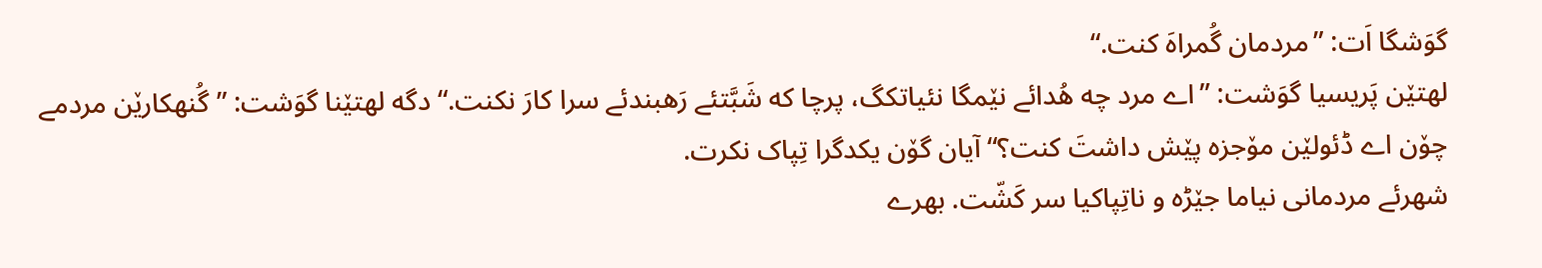گوَشگا اَت: ”مردمان گُمراهَ کنت.“
لهتێن پَریسیا گوَشت: ”اے مرد چه هُدائے نێمگا نئیاتکگ، پرچا که شَبَّتئے رَهبندئے سرا کارَ نکنت.“ دگه لهتێنا گوَشت: ”گُنهکارێن مردمے چۆن اے ڈئولێن مۆجزه پێش داشتَ کنت؟“ آیان گۆن یکدگرا تِپاک نکرت.
شهرئے مردمانی نیاما جێڑه و ناتِپاکیا سر کَشّت. بهرے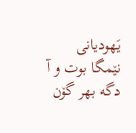یَهودیانی نێمگا بوت و آ دگه بهر گۆن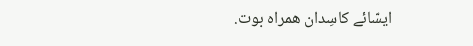ایسّائے کاسِدان همراه بوت.